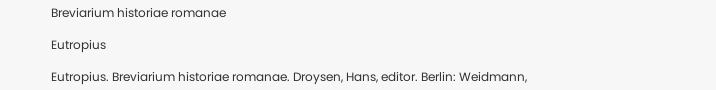Breviarium historiae romanae

Eutropius

Eutropius. Breviarium historiae romanae. Droysen, Hans, editor. Berlin: Weidmann,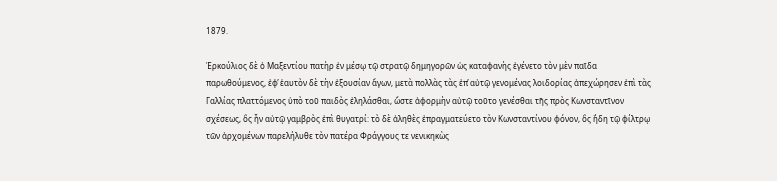1879.

Ἑρκούλιος δὲ ὁ Μαξεντίου πατὴρ ἐν μέσῳ τῷ στρατῷ δημηγορῶν ὡς καταφανὴς ἐγένετο τὸν μὲν παῖδα παρωθούμενος, ἐφ̓ ἑαυτὸν δὲ τὴν ἐξουσίαν ἄγων, μετὰ πολλὰς τὰς ἐπ̓ αὐτῷ γενομένας λοιδορίας ἀπεχώρησεν ἐπὶ τὰς Γαλλίας πλαττόμενος ὑπὸ τοῦ παιδὸς ἐληλάσθαι, ὥστε ἀφορμὴν αὐτῷ τοῦτο γενέσθαι τῆς πρὸς Κωνσταντῖνον σχέσεως, ὃς ἦν αὐτῷ γαμβρὸς ἐπὶ θυγατρί: τὸ δὲ ἀληθὲς ἐπραγματεύετο τὸν Κωνσταντίνου φόνον, ὃς ἤδη τῷ φίλτρῳ τῶν ἀρχομένων παρελήλυθε τὸν πατέρα Φράγγους τε νενικηκὼς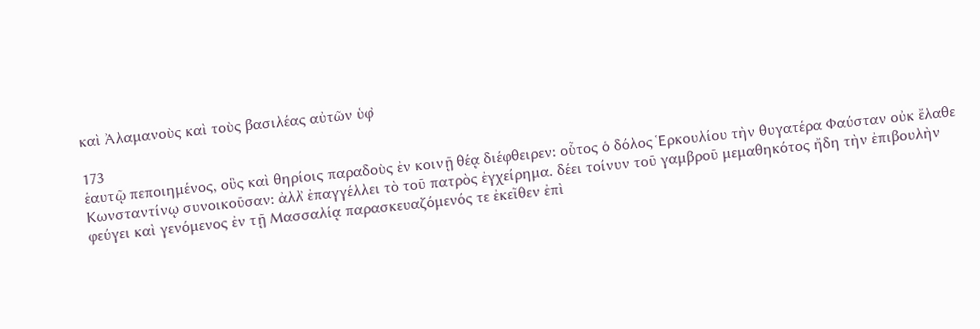καὶ Ἀλαμανοὺς καὶ τοὺς βασιλέας αὐτῶν ὑφ̓

173
ἑαυτῷ πεποιημένος, οὓς καὶ θηρίοις παραδοὺς ἐν κοινῇ θέᾳ διέφθειρεν: οὗτος ὁ δόλος Ἑρκουλίου τὴν θυγατέρα Φαύσταν οὐκ ἔλαθε Κωνσταντίνῳ συνοικοῦσαν: ἀλλ̓ ἐπαγγέλλει τὸ τοῦ πατρὸς ἐγχείρημα. δέει τοίνυν τοῦ γαμβροῦ μεμαθηκότος ἤδη τὴν ἐπιβουλὴν φεύγει καὶ γενόμενος ἐν τῇ Μασσαλίᾳ παρασκευαζόμενός τε ἐκεῖθεν ἐπὶ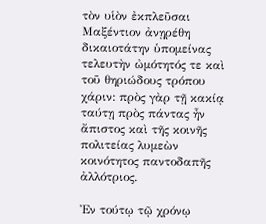τὸν υἱὸν ἐκπλεῦσαι Μαξέντιον ἀνῃρέθη δικαιοτάτην ὑπομείνας τελευτὴν ὠμότητός τε καὶ τοῦ θηριώδους τρόπου χάριν: πρὸς γὰρ τῇ κακίᾳ ταύτῃ πρὸς πάντας ἦν ἄπιστος καὶ τῆς κοινῆς πολιτείας λυμεὼν κοινότητος παντοδαπῆς ἀλλότριος.

Ἐν τούτῳ τῷ χρόνῳ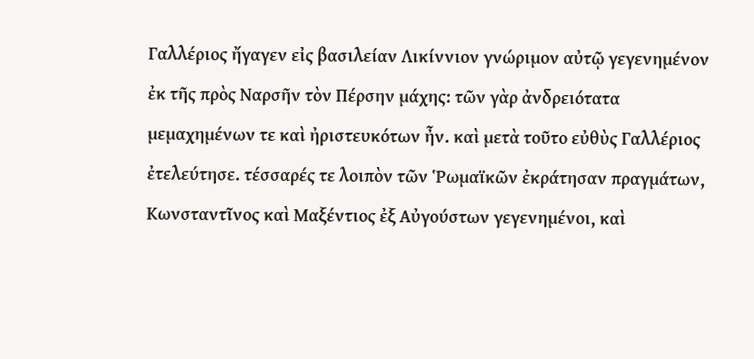Γαλλέριος ἤγαγεν εἰς βασιλείαν Λικίννιον γνώριμον αὐτῷ γεγενημένον ἐκ τῆς πρὸς Ναρσῆν τὸν Πέρσην μάχης: τῶν γὰρ ἀνδρειότατα μεμαχημένων τε καὶ ἠριστευκότων ἦν. καὶ μετὰ τοῦτο εὐθὺς Γαλλέριος ἐτελεύτησε. τέσσαρές τε λοιπὸν τῶν Ῥωμαϊκῶν ἐκράτησαν πραγμάτων, Κωνσταντῖνος καὶ Μαξέντιος ἐξ Αὐγούστων γεγενημένοι, καὶ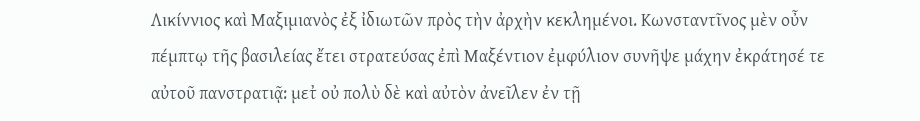Λικίννιος καὶ Μαξιμιανὸς ἐξ ἰδιωτῶν πρὸς τὴν ἀρχὴν κεκλημένοι. Κωνσταντῖνος μὲν οὖν πέμπτῳ τῆς βασιλείας ἔτει στρατεύσας ἐπὶ Μαξέντιον ἐμφύλιον συνῆψε μάχην ἐκράτησέ τε αὐτοῦ πανστρατιᾷ: μετ̓ οὐ πολὺ δὲ καὶ αὐτὸν ἀνεῖλεν ἐν τῇ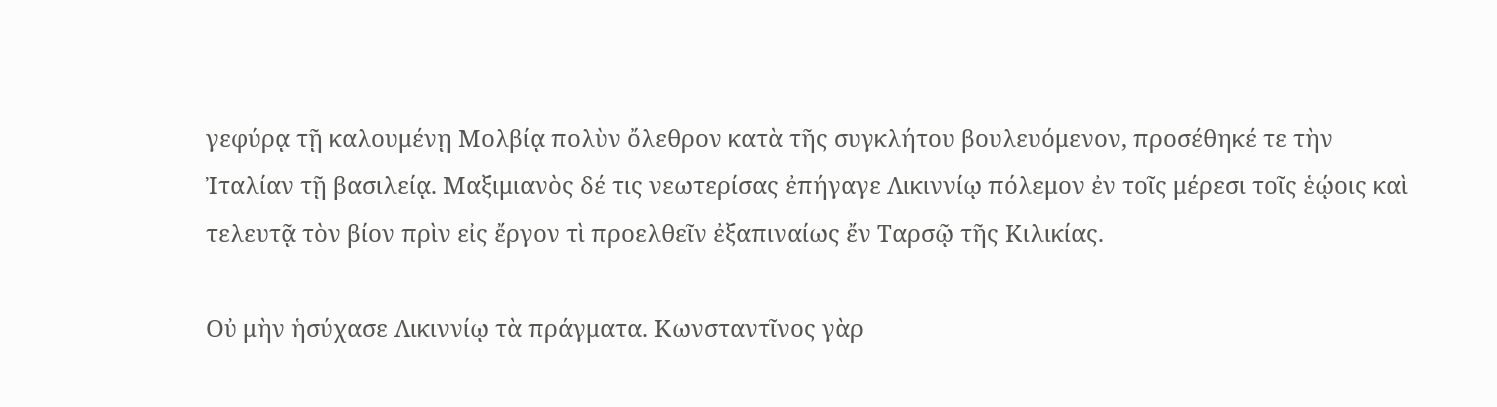γεφύρᾳ τῇ καλουμένῃ Μολβίᾳ πολὺν ὄλεθρον κατὰ τῆς συγκλήτου βουλευόμενον, προσέθηκέ τε τὴν Ἰταλίαν τῇ βασιλείᾳ. Μαξιμιανὸς δέ τις νεωτερίσας ἐπήγαγε Λικιννίῳ πόλεμον ἐν τοῖς μέρεσι τοῖς ἑῴοις καὶ τελευτᾷ τὸν βίον πρὶν εἰς ἔργον τὶ προελθεῖν ἐξαπιναίως ἔν Ταρσῷ τῆς Κιλικίας.

Οὐ μὴν ἡσύχασε Λικιννίῳ τὰ πράγματα. Κωνσταντῖνος γὰρ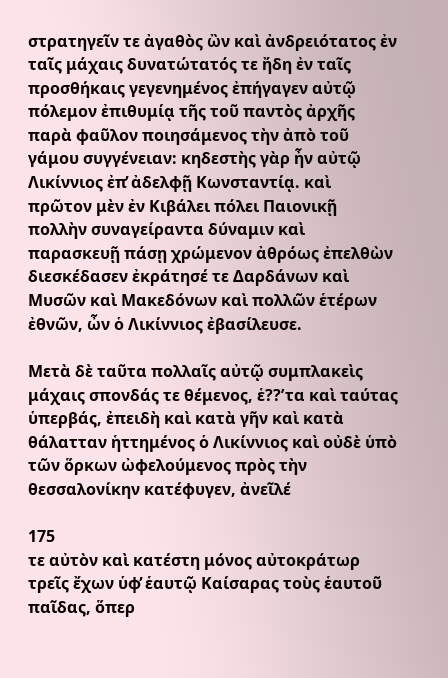στρατηγεῖν τε ἀγαθὸς ὢν καὶ ἀνδρειότατος ἐν ταῖς μάχαις δυνατώτατός τε ἤδη ἐν ταῖς προσθήκαις γεγενημένος ἐπήγαγεν αὐτῷ πόλεμον ἐπιθυμίᾳ τῆς τοῦ παντὸς ἀρχῆς παρὰ φαῦλον ποιησάμενος τὴν ἀπὸ τοῦ γάμου συγγένειαν: κηδεστὴς γὰρ ἦν αὐτῷ Λικίννιος ἐπ̓ ἀδελφῇ Κωνσταντίᾳ. καὶ πρῶτον μὲν ἐν Κιβάλει πόλει Παιονικῇ πολλὴν συναγείραντα δύναμιν καὶ παρασκευῇ πάσῃ χρώμενον ἀθρόως ἐπελθὼν διεσκέδασεν ἐκράτησέ τε Δαρδάνων καὶ Μυσῶν καὶ Μακεδόνων καὶ πολλῶν ἑτέρων ἐθνῶν, ὦν ὁ Λικίννιος ἐβασίλευσε.

Μετὰ δὲ ταῦτα πολλαῖς αὐτῷ συμπλακεὶς μάχαις σπονδάς τε θέμενος, ἑ??ʼτα καὶ ταύτας ὑπερβάς, ἐπειδὴ καὶ κατὰ γῆν καὶ κατὰ θάλατταν ἡττημένος ὁ Λικίννιος καὶ οὐδὲ ὑπὸ τῶν ὅρκων ὠφελούμενος πρὸς τὴν θεσσαλονίκην κατέφυγεν, ἀνεῖλέ

175
τε αὐτὸν καὶ κατέστη μόνος αὐτοκράτωρ τρεῖς ἔχων ὑφ̓ ἑαυτῷ Καίσαρας τοὺς ἑαυτοῦ παῖδας, ὅπερ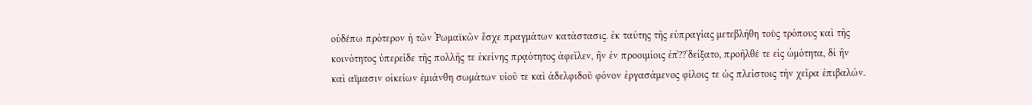οὐδέπω πρότερον ἡ τῶν Ῥωμαϊκῶν ἔσχε πραγμάτων κατάστασις. ἐκ ταύτης τῆς εὐπραγίας μετεβλήθη τοὺς τρόπους καὶ τῆς κοινότητος ὑπερεῖδε τῆς πολλῆς τε ἐκείνης πρᾳότητος ἀφεῖλεν, ἣν ἐν προοιμίοις ἐπ̔??ʼδείξατο, προῆλθέ τε εἰς ὠμότητα, δἰ ἣν καὶ αἵμασιν οἰκείων ἐμιάνθη σωμάτων υἱοῦ τε καὶ ἀδελφιδοῦ φόνον ἐργασάμενος φίλοις τε ὡς πλείστοις τὴν χεῖρα ἐπιβαλών.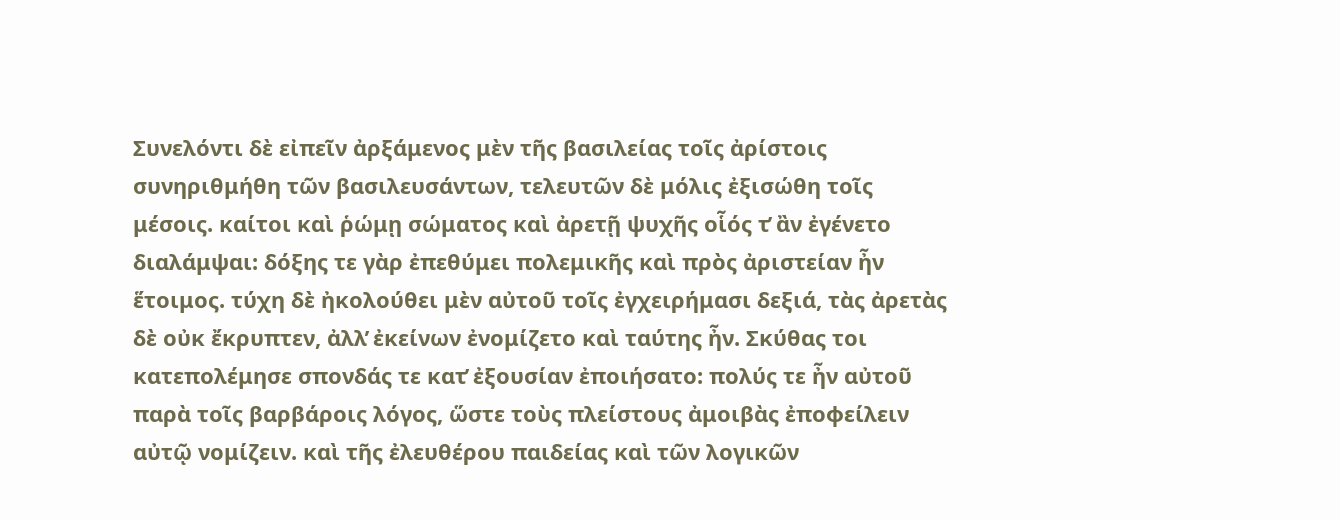Συνελόντι δὲ εἰπεῖν ἀρξάμενος μὲν τῆς βασιλείας τοῖς ἀρίστοις συνηριθμήθη τῶν βασιλευσάντων, τελευτῶν δὲ μόλις ἐξισώθη τοῖς μέσοις. καίτοι καὶ ῥώμῃ σώματος καὶ ἀρετῇ ψυχῆς οἷός τ̓ ἂν ἐγένετο διαλάμψαι: δόξης τε γὰρ ἐπεθύμει πολεμικῆς καὶ πρὸς ἀριστείαν ἦν ἕτοιμος. τύχη δὲ ἠκολούθει μὲν αὐτοῦ τοῖς ἐγχειρήμασι δεξιά, τὰς ἀρετὰς δὲ οὐκ ἔκρυπτεν, ἀλλ̓ ἐκείνων ἐνομίζετο καὶ ταύτης ἦν. Σκύθας τοι κατεπολέμησε σπονδάς τε κατ̓ ἐξουσίαν ἐποιήσατο: πολύς τε ἦν αὐτοῦ παρὰ τοῖς βαρβάροις λόγος, ὥστε τοὺς πλείστους ἀμοιβὰς ἐποφείλειν αὐτῷ νομίζειν. καὶ τῆς ἐλευθέρου παιδείας καὶ τῶν λογικῶν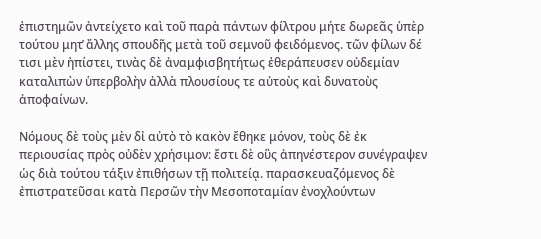ἐπιστημῶν ἀντείχετο καὶ τοῦ παρὰ πάντων φίλτρου μήτε δωρεᾶς ὑπὲρ τούτου μητ̓ ἄλλης σπουδῆς μετὰ τοῦ σεμνοῦ φειδόμενος. τῶν φίλων δέ τισι μὲν ἠπίστει, τινὰς δὲ ἀναμφισβητήτως ἐθεράπευσεν οὐδεμίαν καταλιπὼν ὑπερβολὴν ἀλλὰ πλουσίους τε αὐτοὺς καὶ δυνατοὺς ἀποφαίνων.

Νόμους δὲ τοὺς μὲν δἰ αὐτὸ τὸ κακὸν ἔθηκε μόνον, τοὺς δὲ ἐκ περιουσίας πρὸς οὐδὲν χρήσιμον: ἔστι δὲ οὓς ἀπηνέστερον συνέγραψεν ὡς διὰ τούτου τάξιν ἐπιθήσων τῇ πολιτείᾳ. παρασκευαζόμενος δὲ ἐπιστρατεῦσαι κατὰ Περσῶν τὴν Μεσοποταμίαν ἐνοχλούντων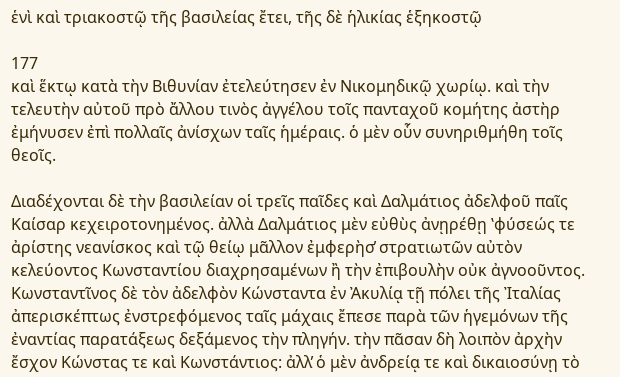ἑνὶ καὶ τριακοστῷ τῆς βασιλείας ἔτει, τῆς δὲ ἡλικίας ἑξηκοστῷ

177
καὶ ἕκτῳ κατὰ τὴν Βιθυνίαν ἐτελεύτησεν ἐν Νικομηδικῷ χωρίῳ. καὶ τὴν τελευτὴν αὐτοῦ πρὸ ἄλλου τινὸς ἀγγέλου τοῖς πανταχοῦ κομήτης ἀστὴρ ἐμήνυσεν ἐπὶ πολλαῖς ἀνίσχων ταῖς ἡμέραις. ὁ μὲν οὗν συνηριθμήθη τοῖς θεοῖς.

Διαδέχονται δὲ τὴν βασιλείαν οἱ τρεῖς παῖδες καὶ Δαλμάτιος ἀδελφοῦ παῖς Καίσαρ κεχειροτονημένος. ἀλλὰ Δαλμάτιος μὲν εὐθὺς ἀνῃρέθῃ ʽφύσεώς τε ἀρίστης νεανίσκος καὶ τῷ θείῳ μᾶλλον ἐμφερὴσ̓ στρατιωτῶν αὐτὸν κελεύοντος Κωνσταντίου διαχρησαμένων ἢ τὴν ἐπιβουλὴν οὐκ ἀγνοοῦντος. Κωνσταντῖνος δὲ τὸν ἀδελφὸν Κώνσταντα ἐν Ἀκυλίᾳ τῇ πόλει τῆς Ἰταλίας ἀπερισκέπτως ἐνστρεφόμενος ταῖς μάχαις ἔπεσε παρὰ τῶν ἡγεμόνων τῆς ἐναντίας παρατάξεως δεξάμενος τὴν πληγήν. τὴν πᾶσαν δὴ λοιπὸν ἀρχὴν ἔσχον Κώνστας τε καὶ Κωνστάντιος: ἀλλ̓ ὁ μὲν ἀνδρείᾳ τε καὶ δικαιοσύνῃ τὸ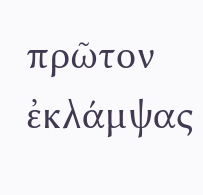πρῶτον ἐκλάμψας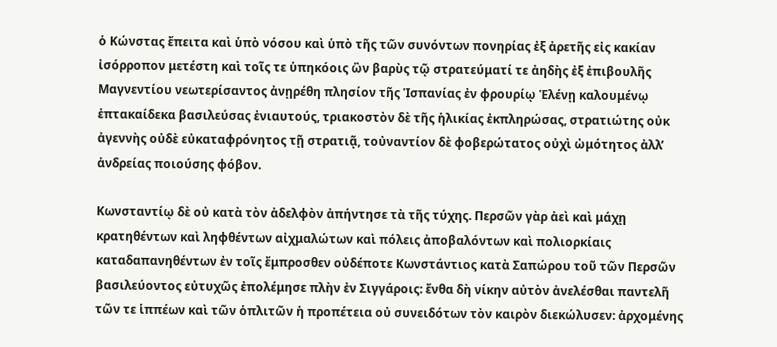ὁ Κώνστας ἔπειτα καὶ ὑπὸ νόσου καὶ ὑπὸ τῆς τῶν συνόντων πονηρίας ἐξ ἀρετῆς εἰς κακίαν ἰσόρροπον μετέστη καὶ τοῖς τε ὑπηκόοις ὢν βαρὺς τῷ στρατεύματί τε ἀηδὴς ἐξ ἐπιβουλῆς Μαγνεντίου νεωτερίσαντος ἀνῃρέθη πλησίον τῆς Ἱσπανίας ἐν φρουρίῳ Ἑλένῃ καλουμένῳ ἑπτακαίδεκα βασιλεύσας ἐνιαυτούς, τριακοστὸν δὲ τῆς ἡλικίας ἐκπληρώσας, στρατιώτης οὐκ ἀγεννὴς οὐδὲ εὐκαταφρόνητος τῇ στρατιᾷ, τοὐναντίον δὲ φοβερώτατος οὐχὶ ὠμότητος ἀλλ̓ ἀνδρείας ποιούσης φόβον.

Κωνσταντίῳ δὲ οὐ κατὰ τὸν ἀδελφὸν ἀπήντησε τὰ τῆς τύχης. Περσῶν γὰρ ἀεὶ καὶ μάχῃ κρατηθέντων καὶ ληφθέντων αἰχμαλώτων καὶ πόλεις ἀποβαλόντων καὶ πολιορκίαις καταδαπανηθέντων ἐν τοῖς ἔμπροσθεν οὐδέποτε Κωνστάντιος κατὰ Σαπώρου τοῦ τῶν Περσῶν βασιλεύοντος εὐτυχῶς ἐπολέμησε πλὴν ἐν Σιγγάροις: ἔνθα δὴ νίκην αὐτὸν ἀνελέσθαι παντελῆ τῶν τε ἱππέων καὶ τῶν ὁπλιτῶν ἡ προπέτεια οὐ συνειδότων τὸν καιρὸν διεκώλυσεν: ἀρχομένης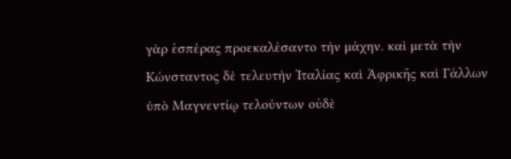γὰρ ἑσπέρας προεκαλέσαντο τὴν μάχην. καὶ μετὰ τὴν Κώνσταντος δὲ τελευτὴν Ἰταλίας καὶ Ἀφρικῆς καὶ Γάλλων ὑπὸ Μαγνεντίῳ τελούντων οὐδὲ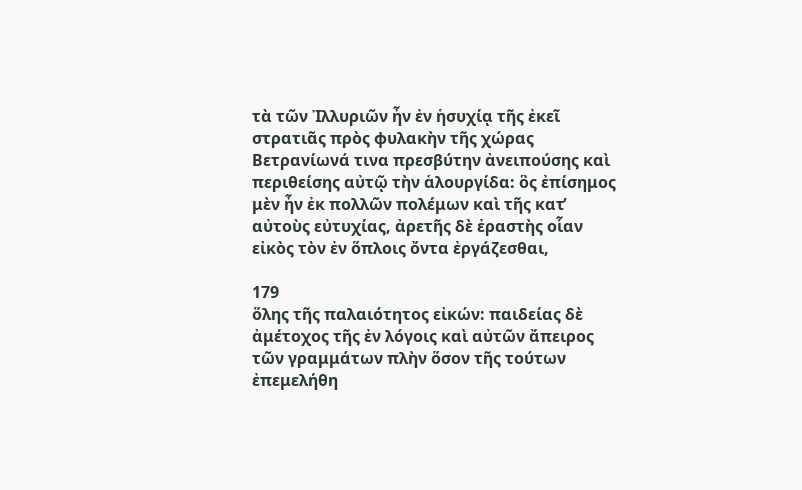τὰ τῶν Ἰλλυριῶν ἦν ἐν ἡσυχίᾳ τῆς ἐκεῖ στρατιᾶς πρὸς φυλακὴν τῆς χώρας Βετρανίωνά τινα πρεσβύτην ἀνειπούσης καὶ περιθείσης αὐτῷ τὴν ἁλουργίδα: ὃς ἐπίσημος μὲν ἦν ἐκ πολλῶν πολέμων καὶ τῆς κατ̓ αὐτοὺς εὐτυχίας, ἀρετῆς δὲ ἐραστὴς οἷαν εἰκὸς τὸν ἐν ὅπλοις ὄντα ἐργάζεσθαι,

179
ὅλης τῆς παλαιότητος εἰκών: παιδείας δὲ ἀμέτοχος τῆς ἐν λόγοις καὶ αὐτῶν ἄπειρος τῶν γραμμάτων πλὴν ὅσον τῆς τούτων ἐπεμελήθη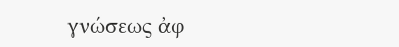γνώσεως ἀφ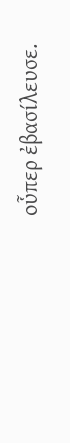οὗπερ ἐβασίλευσε.